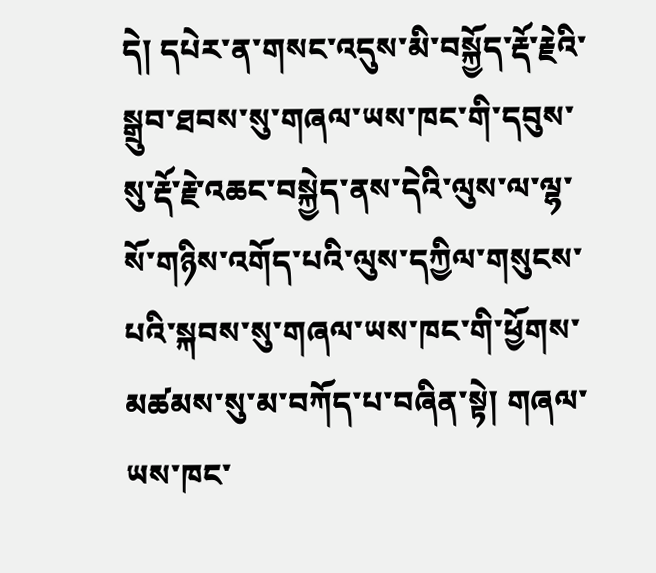དེ། དཔེར་ན་གསང་འདུས་མི་བསྐྱོད་རྡོ་རྗེའི་སྒྲུབ་ཐབས་སུ་གཞལ་ཡས་ཁང་གི་དབུས་སུ་རྡོ་རྗེ་འཆང་བསྐྱེད་ནས་དེའི་ལུས་ལ་ལྷ་སོ་གཉིས་འགོད་པའི་ལུས་དཀྱིལ་གསུངས་པའི་སྐབས་སུ་གཞལ་ཡས་ཁང་གི་ཕྱོགས་མཚམས་སུ་མ་བཀོད་པ་བཞིན་སྟེ། གཞལ་ཡས་ཁང་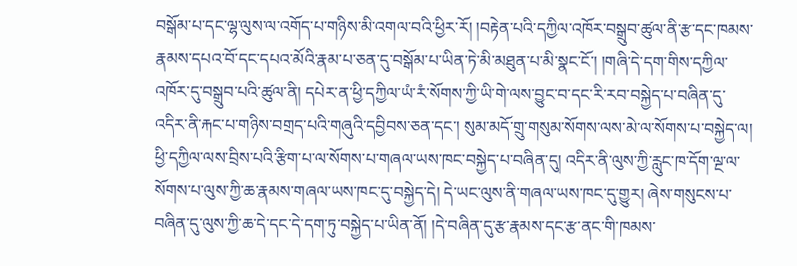བསྒོམ་པ་དང་ལྷ་ལུས་ལ་འགོད་པ་གཉིས་མི་འགལ་བའི་ཕྱིར་རོ། །བརྟེན་པའི་དཀྱིལ་འཁོར་བསྒྲུབ་ཚུལ་ནི་རྩ་དང་ཁམས་རྣམས་དཔའ་བོ་དང་དཔའ་མོའི་རྣམ་པ་ཅན་དུ་བསྒོམ་པ་ཡིན་ཏེ་མི་མཐུན་པ་མི་སྣང་ངོ་། །གཞི་དེ་དག་གིས་དཀྱིལ་འཁོར་དུ་བསྒྲུབ་པའི་ཚུལ་ནི། དཔེར་ན་ཕྱི་དཀྱིལ་ཡཾ་རཾ་སོགས་ཀྱི་ཡི་གེ་ལས་བྱུང་བ་དང་རི་རབ་བསྐྱེད་པ་བཞིན་དུ་འདིར་ནི་རྐང་པ་གཉིས་བགྲད་པའི་གཞུའི་དབྱིབས་ཅན་དང་། སུམ་མདོ་གྲུ་གསུམ་སོགས་ལས་མེ་ལ་སོགས་པ་བསྐྱེད་ལ། ཕྱི་དཀྱིལ་ལས་བྲིས་པའི་རྩིག་པ་ལ་སོགས་པ་གཞལ་ཡས་ཁང་བསྐྱེད་པ་བཞིན་དུ། འདིར་ནི་ལུས་ཀྱི་རླུང་ཁ་དོག་ལྔ་ལ་སོགས་པ་ལུས་ཀྱི་ཆ་རྣམས་གཞལ་ཡས་ཁང་དུ་བསྐྱེད་དེ། དེ་ཡང་ལུས་ནི་གཞལ་ཡས་ཁང་དུ་གྱུར། ཞེས་གསུངས་པ་བཞིན་དུ་ལུས་ཀྱི་ཆ་དེ་དང་དེ་དག་ཏུ་བསྐྱེད་པ་ཡིན་ནོ། །དེ་བཞིན་དུ་རྩ་རྣམས་དང་རྩ་ནང་གི་ཁམས་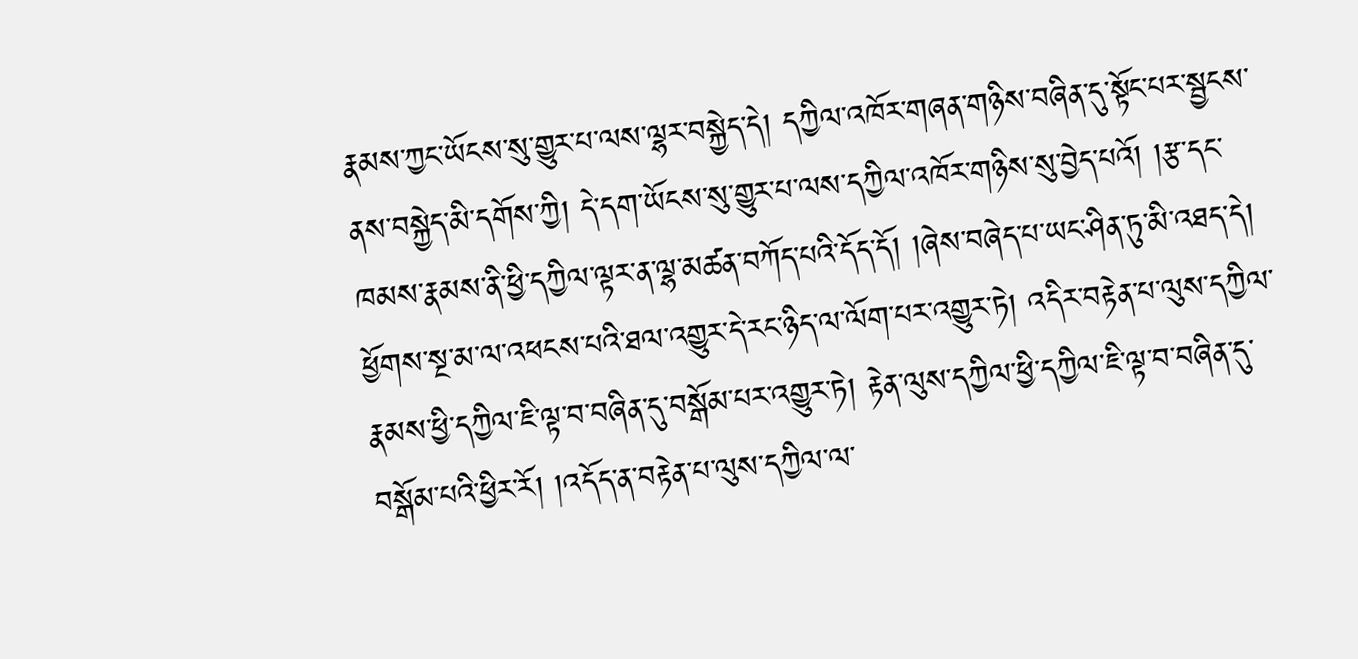རྣམས་ཀྱང་ཡོངས་སུ་གྱུར་པ་ལས་ལྷར་བསྐྱེད་དེ། དཀྱིལ་འཁོར་གཞན་གཉིས་བཞིན་དུ་སྟོང་པར་སྦྱངས་ནས་བསྐྱེད་མི་དགོས་ཀྱི། དེ་དག་ཡོངས་སུ་གྱུར་པ་ལས་དཀྱིལ་འཁོར་གཉིས་སུ་བྱེད་པའོ། །རྩ་དང་ཁམས་རྣམས་ནི་ཕྱི་དཀྱིལ་ལྟར་ན་ལྷ་མཚན་བཀོད་པའི་དོད་དོ། །ཞེས་བཞེད་པ་ཡང་ཤིན་ཏུ་མི་འཐད་དེ། ཕྱོགས་སྔ་མ་ལ་འཕངས་པའི་ཐལ་འགྱུར་དེ་རང་ཉིད་ལ་ལོག་པར་འགྱུར་ཏེ། འདིར་བརྟེན་པ་ལུས་དཀྱིལ་རྣམས་ཕྱི་དཀྱིལ་ཇི་ལྟ་བ་བཞིན་དུ་བསྒོམ་པར་འགྱུར་ཏེ། རྟེན་ལུས་དཀྱིལ་ཕྱི་དཀྱིལ་ཇི་ལྟ་བ་བཞིན་དུ་བསྒོམ་པའི་ཕྱིར་རོ། །འདོད་ན་བརྟེན་པ་ལུས་དཀྱིལ་ལ་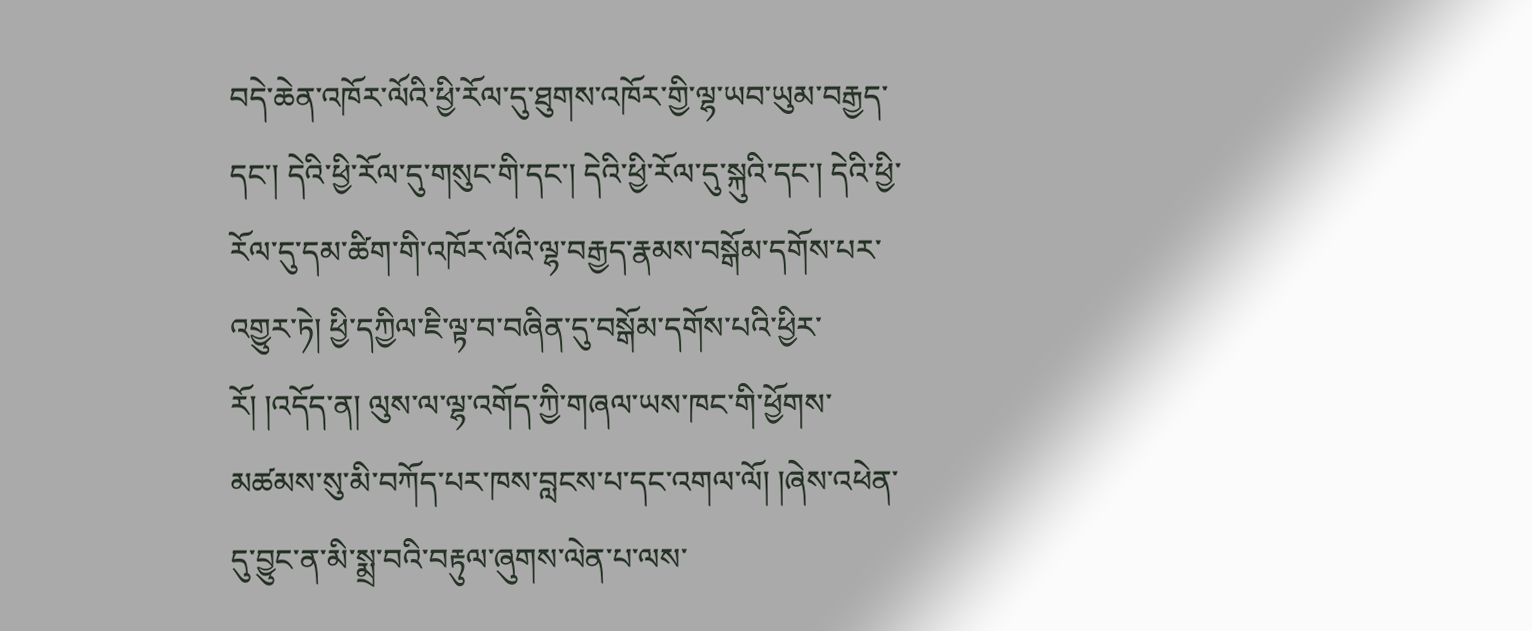བདེ་ཆེན་འཁོར་ལོའི་ཕྱི་རོལ་དུ་ཐུགས་འཁོར་གྱི་ལྷ་ཡབ་ཡུམ་བརྒྱད་དང་། དེའི་ཕྱི་རོལ་དུ་གསུང་གི་དང་། དེའི་ཕྱི་རོལ་དུ་སྐུའི་དང་། དེའི་ཕྱི་རོལ་དུ་དམ་ཚིག་གི་འཁོར་ལོའི་ལྷ་བརྒྱད་རྣམས་བསྒོམ་དགོས་པར་འགྱུར་ཏེ། ཕྱི་དཀྱིལ་ཇི་ལྟ་བ་བཞིན་དུ་བསྒོམ་དགོས་པའི་ཕྱིར་རོ། །འདོད་ན། ལུས་ལ་ལྷ་འགོད་ཀྱི་གཞལ་ཡས་ཁང་གི་ཕྱོགས་མཚམས་སུ་མི་བཀོད་པར་ཁས་བླངས་པ་དང་འགལ་ལོ། །ཞེས་འཕེན་དུ་བྱུང་ན་མི་སྨྲ་བའི་བརྟུལ་ཞུགས་ལེན་པ་ལས་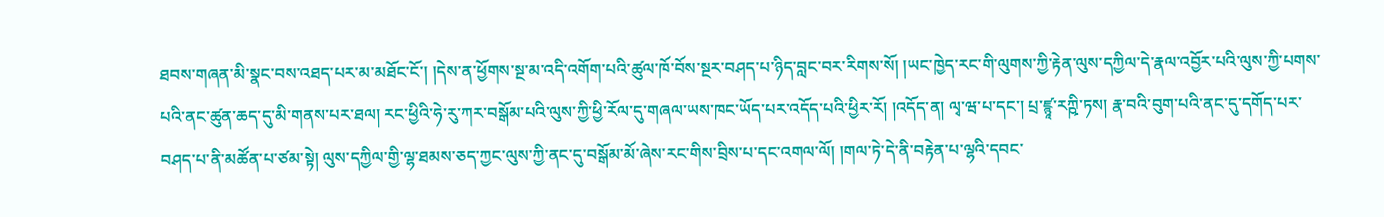ཐབས་གཞན་མི་སྣང་བས་འཐད་པར་མ་མཐོང་ངོ་། །དེས་ན་ཕྱོགས་སྔ་མ་འདི་འགོག་པའི་ཚུལ་ཁོ་བོས་སྔར་བཤད་པ་ཉིད་བླང་བར་རིགས་སོ། །ཡང་ཁྱེད་རང་གི་ལུགས་ཀྱི་རྟེན་ལུས་དཀྱིལ་དེ་རྣལ་འབྱོར་པའི་ལུས་ཀྱི་པགས་པའི་ནང་ཚུན་ཆད་དུ་མི་གནས་པར་ཐལ། རང་ཕྱིའི་ཧེ་རུ་ཀར་བསྒོམ་པའི་ལུས་ཀྱི་ཕྱི་རོལ་དུ་གཞལ་ཡས་ཁང་ཡོད་པར་འདོད་པའི་ཕྱིར་རོ། །འདོད་ན། ལྭ་ཝ་པ་དང་། པྲ་ཛྙཱ་རཀྵི་ཏས། རྣ་བའི་བུག་པའི་ནང་དུ་དགོད་པར་བཤད་པ་ནི་མཚོན་པ་ཙམ་སྟེ། ལུས་དཀྱིལ་གྱི་ལྷ་ཐམས་ཅད་ཀྱང་ལུས་ཀྱི་ནང་དུ་བསྒོམ་མོ་ཞེས་རང་གིས་བྲིས་པ་དང་འགལ་ལོ། །གལ་ཏེ་དེ་ནི་བརྟེན་པ་ལྷའི་དབང་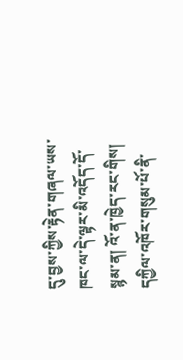དུ་བྱས་ཀྱིས་རྟེན་གཞལ་ཡས་ཁང་ལ་དེ་ལྟར་མི་འདོད་དོ་སྙམ་ན། འོ་ན་ཁྱེད་རང་གིས། དཀྱིལ་འཁོར་གསུམ་པོ་ནི་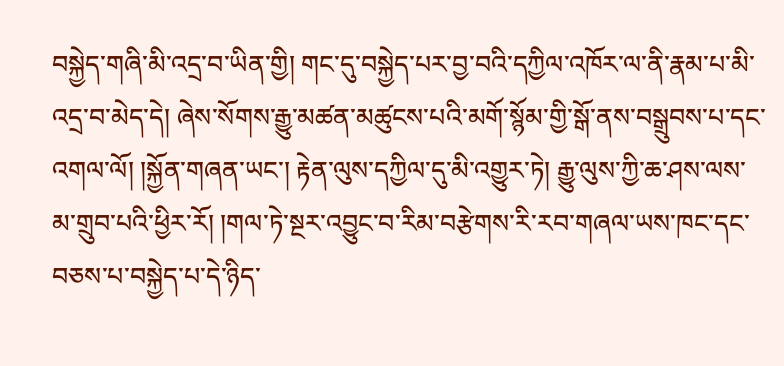བསྐྱེད་གཞི་མི་འདྲ་བ་ཡིན་གྱི། གང་དུ་བསྐྱེད་པར་བྱ་བའི་དཀྱིལ་འཁོར་ལ་ནི་རྣམ་པ་མི་འདྲ་བ་མེད་དེ། ཞེས་སོགས་རྒྱུ་མཚན་མཚུངས་པའི་མགོ་སྙོམ་གྱི་སྒོ་ནས་བསྒྲུབས་པ་དང་འགལ་ལོ། །སྐྱོན་གཞན་ཡང་། རྟེན་ལུས་དཀྱིལ་དུ་མི་འགྱུར་ཏེ། རྒྱུ་ལུས་ཀྱི་ཆ་ཤས་ལས་མ་གྲུབ་པའི་ཕྱིར་རོ། །གལ་ཏེ་སྔར་འབྱུང་བ་རིམ་བརྩེགས་རི་རབ་གཞལ་ཡས་ཁང་དང་བཅས་པ་བསྐྱེད་པ་དེ་ཉིད་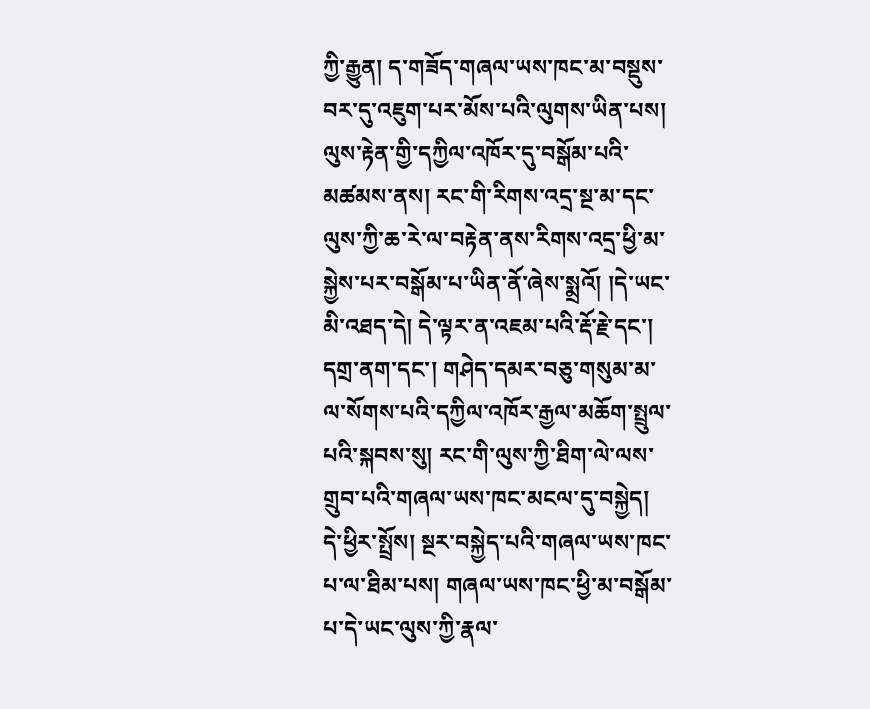ཀྱི་རྒྱུན། ད་གཟོད་གཞལ་ཡས་ཁང་མ་བསྡུས་བར་དུ་འཇུག་པར་མོས་པའི་ལུགས་ཡིན་པས། ལུས་རྟེན་གྱི་དཀྱིལ་འཁོར་དུ་བསྒོམ་པའི་མཚམས་ནས། རང་གི་རིགས་འདྲ་སྔ་མ་དང་ལུས་ཀྱི་ཆ་རེ་ལ་བརྟེན་ནས་རིགས་འདྲ་ཕྱི་མ་སྐྱེས་པར་བསྒོམ་པ་ཡིན་ནོ་ཞེས་སྨྲའོ། །དེ་ཡང་མི་འཐད་དེ། དེ་ལྟར་ན་འཇམ་པའི་རྡོ་རྗེ་དང་། དགྲ་ནག་དང་། གཤེད་དམར་བཅུ་གསུམ་མ་ལ་སོགས་པའི་དཀྱིལ་འཁོར་རྒྱལ་མཆོག་སྤྲུལ་པའི་སྐབས་སུ། རང་གི་ལུས་ཀྱི་ཐིག་ལེ་ལས་གྲུབ་པའི་གཞལ་ཡས་ཁང་མངལ་དུ་བསྐྱེད། དེ་ཕྱིར་སྤྲོས། སྔར་བསྐྱེད་པའི་གཞལ་ཡས་ཁང་པ་ལ་ཐིམ་པས། གཞལ་ཡས་ཁང་ཕྱི་མ་བསྒོམ་པ་དེ་ཡང་ལུས་ཀྱི་རྣལ་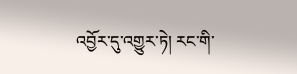འབྱོར་དུ་འགྱུར་ཏེ། རང་གི་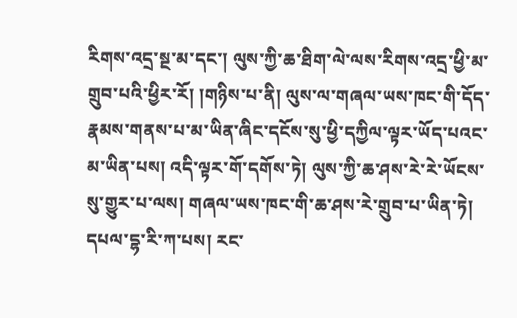རིགས་འདྲ་སྔ་མ་དང་། ལུས་ཀྱི་ཆ་ཐིག་ལེ་ལས་རིགས་འདྲ་ཕྱི་མ་གྲུབ་པའི་ཕྱིར་རོ། །གཉིས་པ་ནི། ལུས་ལ་གཞལ་ཡས་ཁང་གི་དོད་རྣམས་གནས་པ་མ་ཡིན་ཞིང་དངོས་སུ་ཕྱི་དཀྱིལ་ལྟར་ཡོད་པའང་མ་ཡིན་པས། འདི་ལྟར་གོ་དགོས་ཏེ། ལུས་ཀྱི་ཆ་ཤས་རེ་རེ་ཡོངས་སུ་གྱུར་པ་ལས། གཞལ་ཡས་ཁང་གི་ཆ་ཤས་རེ་གྲུབ་པ་ཡིན་ཏེ། དཔལ་དྷ་རི་ཀ་པས། རང་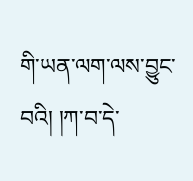གི་ཡན་ལག་ལས་བྱུང་བའི། །ཀ་བ་དེ་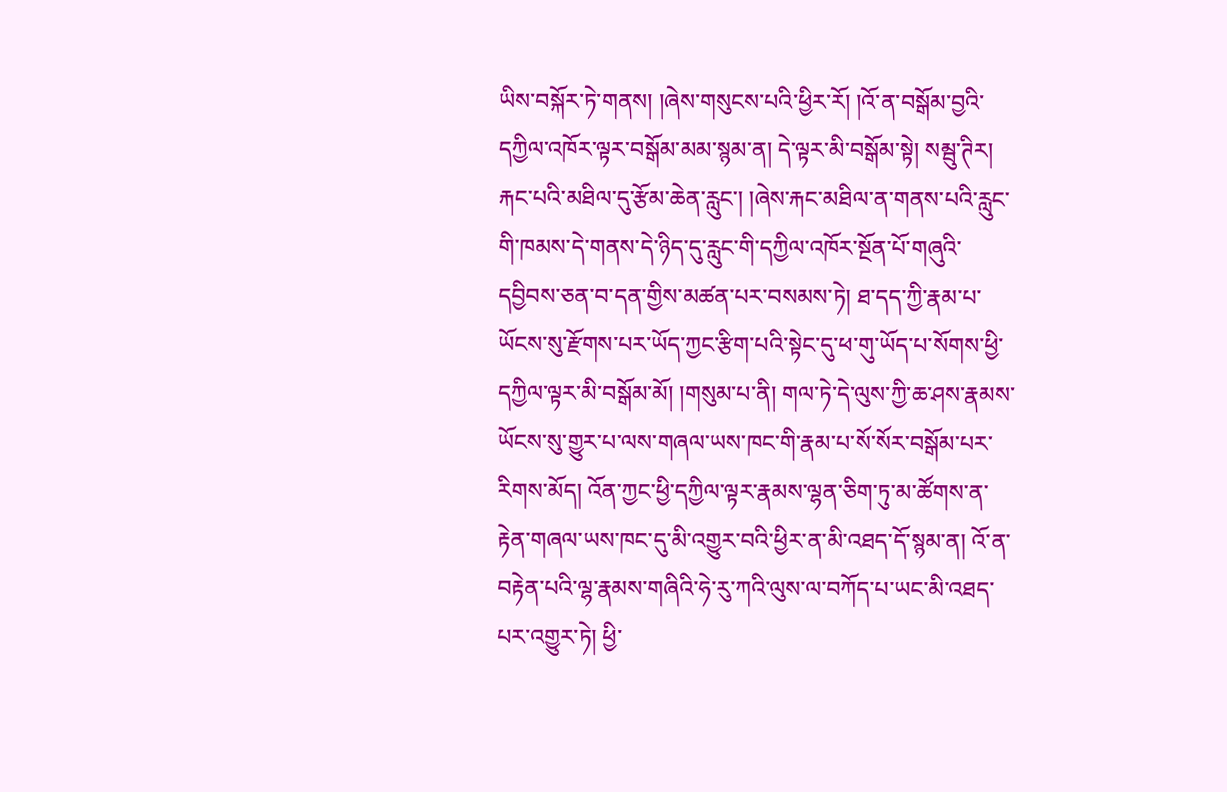ཡིས་བསྐོར་ཏེ་གནས། །ཞེས་གསུངས་པའི་ཕྱིར་རོ། །འོ་ན་བསྒོམ་བྱའི་དཀྱིལ་འཁོར་ལྟར་བསྒོམ་མམ་སྙམ་ན། དེ་ལྟར་མི་བསྒོམ་སྟེ། སམྦུ་ཊིར། རྐང་པའི་མཐིལ་དུ་རྩོམ་ཆེན་རླུང་། །ཞེས་རྐང་མཐིལ་ན་གནས་པའི་རླུང་གི་ཁམས་དེ་གནས་དེ་ཉིད་དུ་རླུང་གི་དཀྱིལ་འཁོར་སྔོན་པོ་གཞུའི་དབྱིབས་ཅན་བ་དན་གྱིས་མཚན་པར་བསམས་ཏེ། ཐ་དད་ཀྱི་རྣམ་པ་ཡོངས་སུ་རྫོགས་པར་ཡོད་ཀྱང་རྩིག་པའི་སྟེང་དུ་ཕ་གུ་ཡོད་པ་སོགས་ཕྱི་དཀྱིལ་ལྟར་མི་བསྒོམ་མོ། །གསུམ་པ་ནི། གལ་ཏེ་དེ་ལུས་ཀྱི་ཆ་ཤས་རྣམས་ཡོངས་སུ་གྱུར་པ་ལས་གཞལ་ཡས་ཁང་གི་རྣམ་པ་སོ་སོར་བསྒོམ་པར་རིགས་མོད། འོན་ཀྱང་ཕྱི་དཀྱིལ་ལྟར་རྣམས་ལྷན་ཅིག་ཏུ་མ་ཚོགས་ན་རྟེན་གཞལ་ཡས་ཁང་དུ་མི་འགྱུར་བའི་ཕྱིར་ན་མི་འཐད་དོ་སྙམ་ན། འོ་ན་བརྟེན་པའི་ལྷ་རྣམས་གཞིའི་ཧེ་རུ་ཀའི་ལུས་ལ་བཀོད་པ་ཡང་མི་འཐད་པར་འགྱུར་ཏེ། ཕྱི་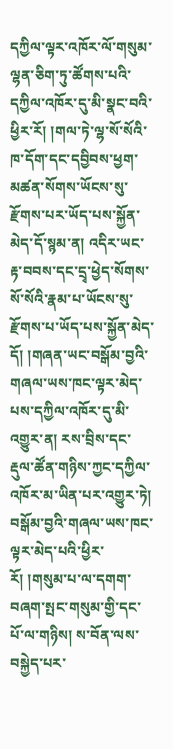དཀྱིལ་ལྟར་འཁོར་ལོ་གསུམ་ལྷན་ཅིག་ཏུ་ཚོགས་པའི་དཀྱིལ་འཁོར་དུ་མི་སྣང་བའི་ཕྱིར་རོ། །གལ་ཏེ་ལྷ་སོ་སོའི་ཁ་དོག་དང་དབྱིབས་ཕྱག་མཚན་སོགས་ཡོངས་སུ་རྫོགས་པར་ཡོད་པས་སྐྱོན་མེད་དོ་སྙམ་ན། འདིར་ཡང་རྟ་བབས་དང་དྲྭ་ཕྱེད་སོགས་སོ་སོའི་རྣམ་པ་ཡོངས་སུ་རྫོགས་པ་ཡོད་པས་སྐྱོན་མེད་དོ། །གཞན་ཡང་བསྒོམ་བྱའི་གཞལ་ཡས་ཁང་ལྟར་མེད་པས་དཀྱིལ་འཁོར་དུ་མི་འགྱུར་ན། རས་བྲིས་དང་རྡུལ་ཚོན་གཉིས་ཀྱང་དཀྱིལ་འཁོར་མ་ཡིན་པར་འགྱུར་ཏེ། བསྒོམ་བྱའི་གཞལ་ཡས་ཁང་ལྟར་མེད་པའི་ཕྱིར་རོ། །གསུམ་པ་ལ་དགག་བཞག་སྤང་གསུམ་གྱི་དང་པོ་ལ་གཉིས། ས་བོན་ལས་བསྐྱེད་པར་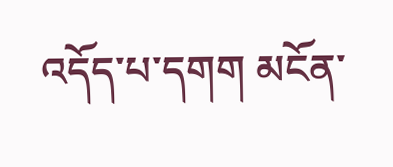འདོད་པ་དགག མངོན་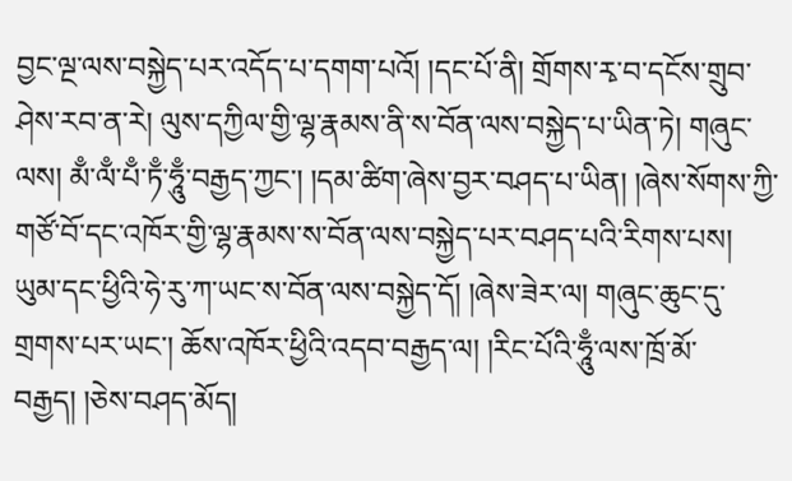བྱང་ལྔ་ལས་བསྐྱེད་པར་འདོད་པ་དགག་པའོ། །དང་པོ་ནི། གྲོགས་རྭ་བ་དངོས་གྲུབ་ཤེས་རབ་ན་རེ། ལུས་དཀྱིལ་གྱི་ལྷ་རྣམས་ནི་ས་བོན་ལས་བསྐྱེད་པ་ཡིན་ཏེ། གཞུང་ལས། མྃ་ལྃ་པྃ་ཏྃ་ཧཱུྃ་བརྒྱད་ཀྱང་། །དམ་ཚིག་ཞེས་བྱར་བཤད་པ་ཡིན། །ཞེས་སོགས་ཀྱི་གཙོ་བོ་དང་འཁོར་གྱི་ལྷ་རྣམས་ས་བོན་ལས་བསྐྱེད་པར་བཤད་པའི་རིགས་པས། ཡུམ་དང་ཕྱིའི་ཧེ་རུ་ཀ་ཡང་ས་བོན་ལས་བསྐྱེད་དོ། །ཞེས་ཟེར་ལ། གཞུང་ཆུང་དུ་གྲགས་པར་ཡང་། ཆོས་འཁོར་ཕྱིའི་འདབ་བརྒྱད་ལ། །རིང་པོའི་ཧཱུྃ་ལས་ཁྲོ་མོ་བརྒྱད། །ཅེས་བཤད་མོད།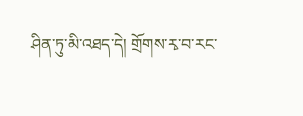ཤིན་ཏུ་མི་འཐད་དེ། གྲོགས་རྭ་བ་རང་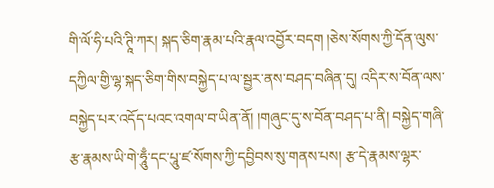གི་ལོ་ཧི་པའི་ཊཱི་ཀར། སྐད་ཅིག་རྣམ་པའི་རྣལ་འབྱོར་བདག །ཅེས་སོགས་ཀྱི་དོན་ལུས་དཀྱིལ་གྱི་ལྷ་སྐད་ཅིག་གིས་བསྐྱེད་པ་ལ་སྦྱར་ནས་བཤད་བཞིན་དུ། འདིར་ས་བོན་ལས་བསྐྱེད་པར་འདོད་པའང་འགལ་བ་ཡིན་ནོ། །གཞུང་དུ་ས་བོན་བཤད་པ་ནི། བསྐྱེད་གཞི་རྩ་རྣམས་ཡི་གེ་ཧཱུྃ་དང་པཱུ་ཛ་སོགས་ཀྱི་དབྱིབས་སུ་གནས་པས། རྩ་དེ་རྣམས་ལྷར་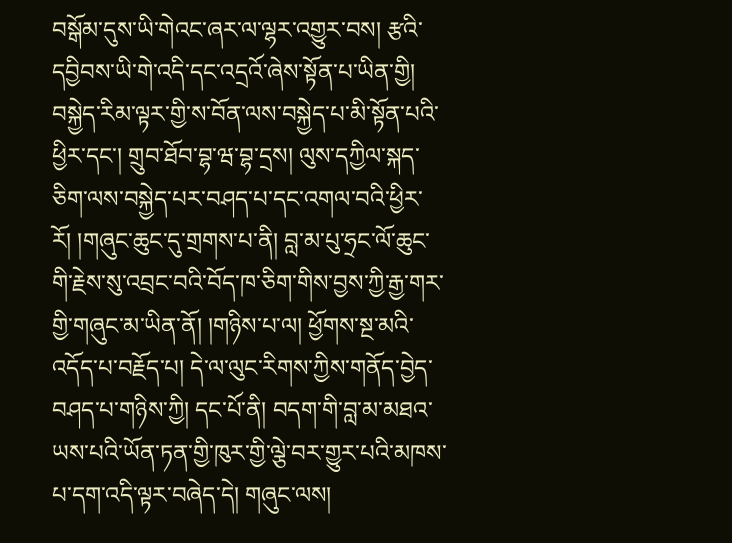བསྒོམ་དུས་ཡི་གེའང་ཞར་ལ་ལྷར་འགྱུར་བས། རྩའི་དབྱིབས་ཡི་གེ་འདི་དང་འདྲའོ་ཞེས་སྟོན་པ་ཡིན་གྱི། བསྐྱེད་རིམ་ལྟར་གྱི་ས་བོན་ལས་བསྐྱེད་པ་མི་སྟོན་པའི་ཕྱིར་དང་། གྲུབ་ཐོབ་བྷ་ཝ་བྷ་དྲས། ལུས་དཀྱིལ་སྐད་ཅིག་ལས་བསྐྱེད་པར་བཤད་པ་དང་འགལ་བའི་ཕྱིར་རོ། །གཞུང་ཆུང་དུ་གྲགས་པ་ནི། བླ་མ་པུ་ཧྲང་ལོ་ཆུང་གི་རྗེས་སུ་འབྲང་བའི་བོད་ཁ་ཅིག་གིས་བྱས་ཀྱི་རྒྱ་གར་གྱི་གཞུང་མ་ཡིན་ནོ། །གཉིས་པ་ལ། ཕྱོགས་སྔ་མའི་འདོད་པ་བརྗོད་པ། དེ་ལ་ལུང་རིགས་ཀྱིས་གནོད་བྱེད་བཤད་པ་གཉིས་ཀྱི། དང་པོ་ནི། བདག་གི་བླ་མ་མཐའ་ཡས་པའི་ཡོན་ཏན་གྱི་ཁུར་གྱི་ལྕེ་བར་གྱུར་པའི་མཁས་པ་དག་འདི་ལྟར་བཞེད་དེ། གཞུང་ལས།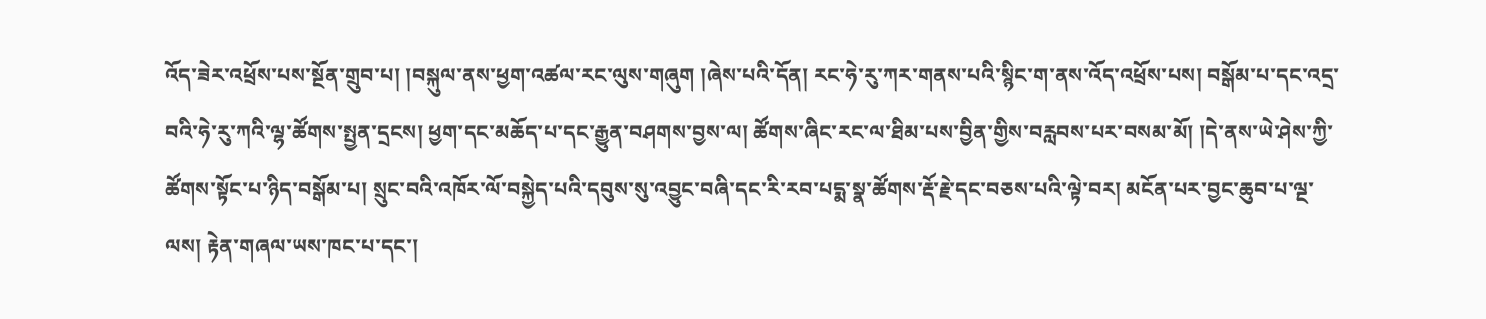འོད་ཟེར་འཕྲོས་པས་སྔོན་གྲུབ་པ། །བསྐུལ་ནས་ཕྱག་འཚལ་རང་ལུས་གཞུག །ཞེས་པའི་དོན། རང་ཧེ་རུ་ཀར་གནས་པའི་སྙིང་ག་ནས་འོད་འཕྲོས་པས། བསྒོམ་པ་དང་འདྲ་བའི་ཧེ་རུ་ཀའི་ལྷ་ཚོགས་སྤྱན་དྲངས། ཕྱག་དང་མཆོད་པ་དང་རྒྱུན་བཤགས་བྱས་ལ། ཚོགས་ཞིང་རང་ལ་ཐིམ་པས་བྱིན་གྱིས་བརླབས་པར་བསམ་མོ། །དེ་ནས་ཡེ་ཤེས་ཀྱི་ཚོགས་སྟོང་པ་ཉིད་བསྒོམ་པ། སྲུང་བའི་འཁོར་ལོ་བསྐྱེད་པའི་དབུས་སུ་འབྱུང་བཞི་དང་རི་རབ་པདྨ་སྣ་ཚོགས་རྡོ་རྗེ་དང་བཅས་པའི་ལྟེ་བར། མངོན་པར་བྱང་ཆུབ་པ་ལྔ་ལས། རྟེན་གཞལ་ཡས་ཁང་པ་དང་།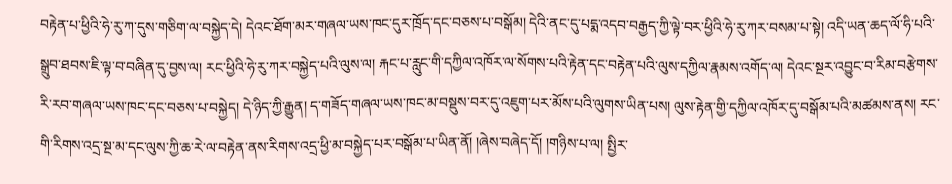བརྟེན་པ་ཕྱིའི་ཧེ་རུ་ཀ་དུས་གཅིག་ལ་བསྐྱེད་དེ། དེའང་ཐོག་མར་གཞལ་ཡས་ཁང་དུར་ཁྲོད་དང་བཅས་པ་བསྒོམ། དེའི་ནང་དུ་པདྨ་འདབ་བརྒྱད་ཀྱི་ལྟེ་བར་ཕྱིའི་ཧེ་རུ་ཀར་བསམ་པ་སྟེ། འདི་ཡན་ཆད་ལོ་ཧི་པའི་སྒྲུབ་ཐབས་ཇི་ལྟ་བ་བཞིན་དུ་བྱས་ལ། རང་ཕྱིའི་ཧེ་རུ་ཀར་བསྐྱེད་པའི་ལུས་ལ། རྐང་པ་རླུང་གི་དཀྱིལ་འཁོར་ལ་སོགས་པའི་རྟེན་དང་བརྟེན་པའི་ལུས་དཀྱིལ་རྣམས་འགོད་ལ། དེའང་སྔར་འབྱུང་བ་རིམ་བརྩེགས་རི་རབ་གཞལ་ཡས་ཁང་དང་བཅས་པ་བསྐྱེད། དེ་ཉིད་ཀྱི་རྒྱུན། ད་གཟོད་གཞལ་ཡས་ཁང་མ་བསྡུས་བར་དུ་འཇུག་པར་མོས་པའི་ལུགས་ཡིན་པས། ལུས་རྟེན་གྱི་དཀྱིལ་འཁོར་དུ་བསྒོམ་པའི་མཚམས་ནས། རང་གི་རིགས་འདྲ་སྔ་མ་དང་ལུས་ཀྱི་ཆ་རེ་ལ་བརྟེན་ནས་རིགས་འདྲ་ཕྱི་མ་བསྐྱེད་པར་བསྒོམ་པ་ཡིན་ནོ། །ཞེས་བཞེད་དོ། །གཉིས་པ་ལ། སྤྱིར་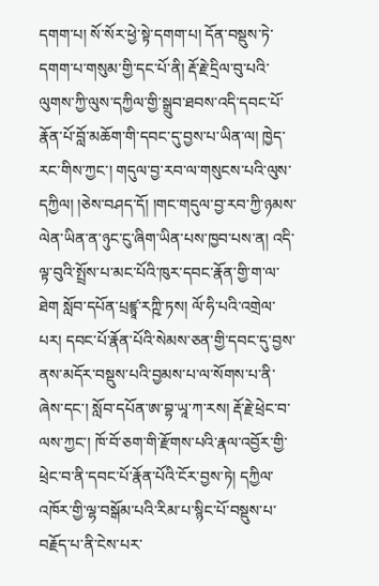དགག་པ། སོ་སོར་ཕྱེ་སྟེ་དགག་པ། དོན་བསྡུས་ཏེ་དགག་པ་གསུམ་གྱི་དང་པོ་ནི། རྡོ་རྗེ་དྲིལ་བུ་པའི་ལུགས་ཀྱི་ལུས་དཀྱིལ་གྱི་སྒྲུབ་ཐབས་འདི་དབང་པོ་རྣོན་པོ་བློ་མཆོག་གི་དབང་དུ་བྱས་པ་ཡིན་ལ། ཁྱེད་རང་གིས་ཀྱང་། གདུལ་བྱ་རབ་ལ་གསུངས་པའི་ལུས་དཀྱིལ། །ཅེས་བཤད་དོ། །གང་གདུལ་བྱ་རབ་ཀྱི་ཉམས་ལེན་ཡིན་ན་ཉུང་ངུ་ཞིག་ཡིན་པས་ཁྱབ་པས་ན། འདི་ལྟ་བུའི་སྤྲོས་པ་མང་པོའི་ཁུར་དབང་རྣོན་གྱི་ག་ལ་ཐེག སློབ་དཔོན་པྲཛྙཱ་རཀྵི་ཏས། ལོ་ཧི་པའི་འགྲེལ་པར། དབང་པོ་རྣོན་པོའི་སེམས་ཅན་གྱི་དབང་དུ་བྱས་ནས་མདོར་བསྡུས་པའི་བྱམས་པ་ལ་སོགས་པ་ནི་ཞེས་དང་། སློབ་དཔོན་ཨ་བྷ་ཡཱ་ཀ་རས། རྡོ་རྗེ་ཕྲེང་བ་ལས་ཀྱང་། ཁོ་བོ་ཅག་གི་རྫོགས་པའི་རྣལ་འབྱོར་གྱི་ཕྲེང་བ་ནི་དབང་པོ་རྣོན་པོའི་ངོར་བྱས་ཏེ། དཀྱིལ་འཁོར་གྱི་ལྷ་བསྒོམ་པའི་རིམ་པ་སྙིང་པོ་བསྡུས་པ་བརྗོད་པ་ནི་ངེས་པར་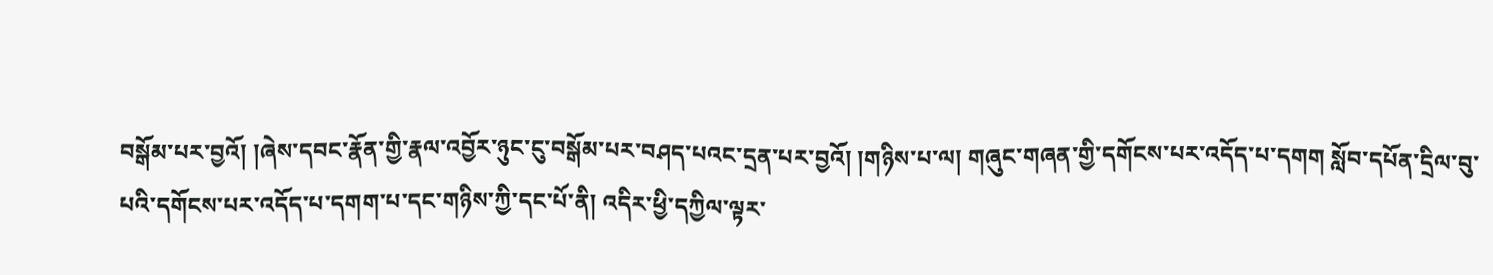བསྒོམ་པར་བྱའོ། །ཞེས་དབང་རྣོན་གྱི་རྣལ་འབྱོར་ཉུང་ངུ་བསྒོམ་པར་བཤད་པའང་དྲན་པར་བྱའོ། །གཉིས་པ་ལ། གཞུང་གཞན་གྱི་དགོངས་པར་འདོད་པ་དགག སློབ་དཔོན་དྲིལ་བུ་པའི་དགོངས་པར་འདོད་པ་དགག་པ་དང་གཉིས་ཀྱི་དང་པོ་ནི། འདིར་ཕྱི་དཀྱིལ་ལྟར་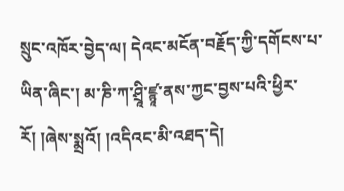སྲུང་འཁོར་བྱེད་ལ། དེའང་མངོན་བརྗོད་ཀྱི་དགོངས་པ་ཡིན་ཞིང་། མ་ཎི་ཀ་ཤྲཱི་ཛྙཱ་ནས་ཀྱང་བྱས་པའི་ཕྱིར་རོ། །ཞེས་སྨྲའོ། །འདིའང་མི་འཐད་དེ།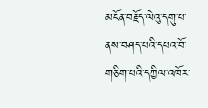མངོན་བརྗོད་ལེའུ་དགུ་པ་ནས་བཤད་པའི་དཔའ་བོ་གཅིག་པའི་དཀྱིལ་འཁོར་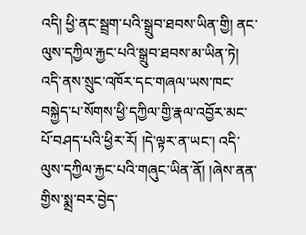འདི། ཕྱི་ནང་སྦྲག་པའི་སྒྲུབ་ཐབས་ཡིན་གྱི། ནང་ལུས་དཀྱིལ་རྐྱང་པའི་སྒྲུབ་ཐབས་མ་ཡིན་ཏེ། འདི་ནས་སྲུང་འཁོར་དང་གཞལ་ཡས་ཁང་བསྐྱེད་པ་སོགས་ཕྱི་དཀྱིལ་གྱི་རྣལ་འབྱོར་མང་པོ་བཤད་པའི་ཕྱིར་རོ། །དེ་ལྟར་ན་ཡང་། འདི་ལུས་དཀྱིལ་རྐྱང་པའི་གཞུང་ཡིན་ནོ། །ཞེས་ནན་གྱིས་སྨྲ་བར་བྱེད་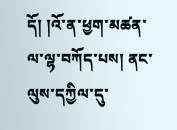དོ། །འོ་ན་ཕྱག་མཚན་ལ་ལྷ་བཀོད་པས། ནང་ལུས་དཀྱིལ་དུ་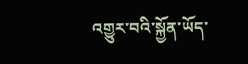འགྱུར་བའི་སྐྱོན་ཡོད་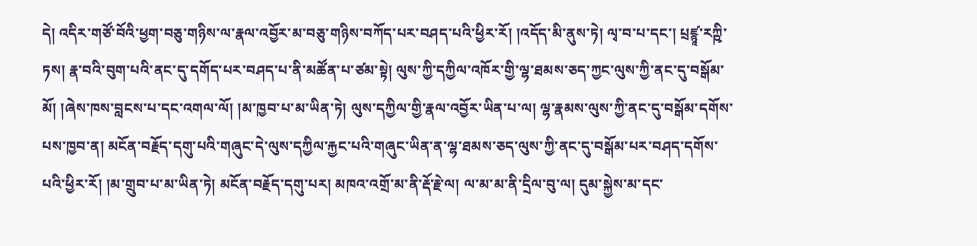དེ། འདིར་གཙོ་བོའི་ཕྱག་བཅུ་གཉིས་ལ་རྣལ་འབྱོར་མ་བཅུ་གཉིས་བཀོད་པར་བཤད་པའི་ཕྱིར་རོ། །འདོད་མི་ནུས་ཏེ། ལྭ་བ་པ་དང་། པྲཛྙཱ་རཀྵི་ཏས། རྣ་བའི་བུག་པའི་ནང་དུ་དགོད་པར་བཤད་པ་ནི་མཚོན་པ་ཙམ་སྟེ། ལུས་ཀྱི་དཀྱིལ་འཁོར་གྱི་ལྷ་ཐམས་ཅད་ཀྱང་ལུས་ཀྱི་ནང་དུ་བསྒོམ་མོ། །ཞེས་ཁས་བླངས་པ་དང་འགལ་ལོ། །མ་ཁྱབ་པ་མ་ཡིན་ཏེ། ལུས་དཀྱིལ་གྱི་རྣལ་འབྱོར་ཡིན་པ་ལ། ལྷ་རྣམས་ལུས་ཀྱི་ནང་དུ་བསྒོམ་དགོས་པས་ཁྱབ་ན། མངོན་བརྗོད་དགུ་པའི་གཞུང་དེ་ལུས་དཀྱིལ་རྐྱང་པའི་གཞུང་ཡིན་ན་ལྷ་ཐམས་ཅད་ལུས་ཀྱི་ནང་དུ་བསྒོམ་པར་བཤད་དགོས་པའི་ཕྱིར་རོ། །མ་གྲུབ་པ་མ་ཡིན་ཏེ། མངོན་བརྗོད་དགུ་པར། མཁའ་འགྲོ་མ་ནི་རྡོ་རྗེ་ལ། ལ་མ་མ་ནི་དྲིལ་བུ་ལ། དུམ་སྐྱེས་མ་དང་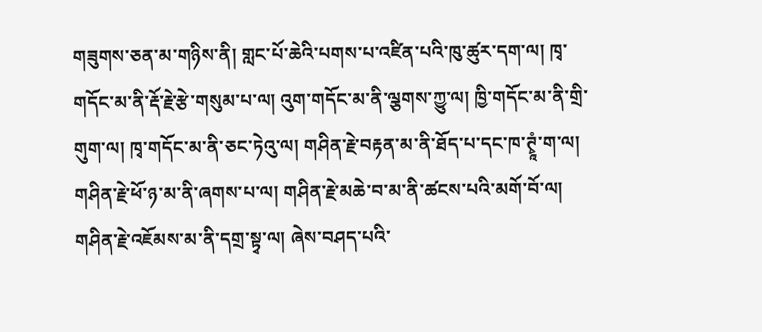གཟུགས་ཅན་མ་གཉིས་ནི། གླང་པོ་ཆེའི་པགས་པ་འཛིན་པའི་ཁུ་ཚུར་དག་ལ། ཁྭ་གདོང་མ་ནི་རྡོ་རྗེ་རྩེ་གསུམ་པ་ལ། འུག་གདོང་མ་ནི་ལྕགས་ཀྱུ་ལ། ཁྱི་གདོང་མ་ནི་གྲི་གུག་ལ། ཁྭ་གདོང་མ་ནི་ཅང་ཏེའུ་ལ། གཤིན་རྗེ་བརྟན་མ་ནི་ཐོད་པ་དང་ཁ་ཊྭཱཾ་ག་ལ། གཤིན་རྗེ་ཕོ་ཉ་མ་ནི་ཞགས་པ་ལ། གཤིན་རྗེ་མཆེ་བ་མ་ནི་ཚངས་པའི་མགོ་བོ་ལ། གཤིན་རྗེ་འཇོམས་མ་ནི་དགྲ་སྟྭ་ལ། ཞེས་བཤད་པའི་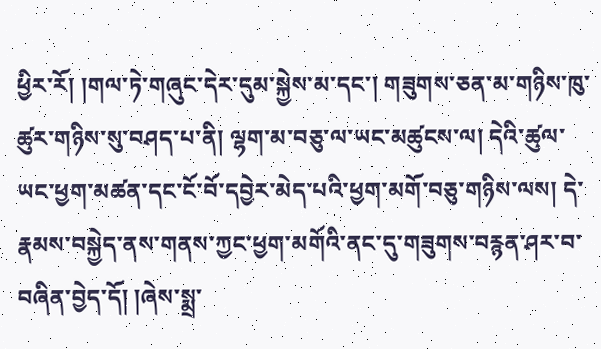ཕྱིར་རོ། །གལ་ཏེ་གཞུང་དེར་དུམ་སྐྱེས་མ་དང་། གཟུགས་ཅན་མ་གཉིས་ཁུ་ཚུར་གཉིས་སུ་བཤད་པ་ནི། ལྷག་མ་བཅུ་ལ་ཡང་མཚུངས་ལ། དེའི་ཚུལ་ཡང་ཕྱག་མཚན་དང་ངོ་བོ་དབྱེར་མེད་པའི་ཕྱག་མགོ་བཅུ་གཉིས་ལས། དེ་རྣམས་བསྐྱེད་ནས་གནས་ཀྱང་ཕྱག་མགོའི་ནང་དུ་གཟུགས་བརྙན་ཤར་བ་བཞིན་བྱེད་དོ། །ཞེས་སྨྲ་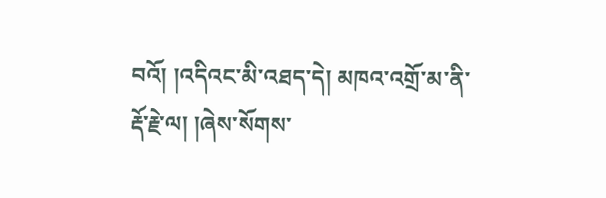བའོ། །འདིའང་མི་འཐད་དེ། མཁའ་འགྲོ་མ་ནི་རྡོ་རྗེ་ལ། །ཞེས་སོགས་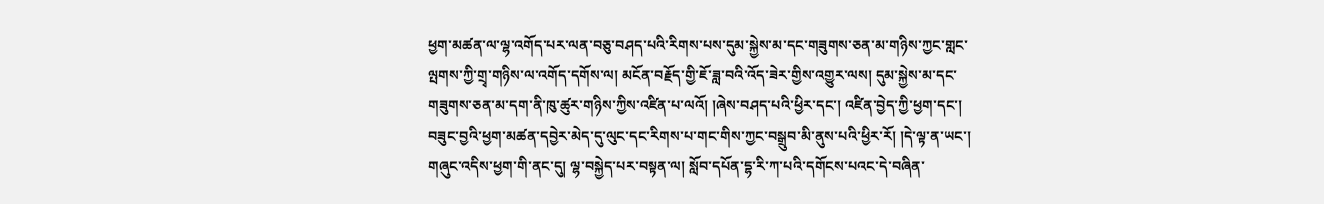ཕྱག་མཚན་ལ་ལྷ་འགོད་པར་ལན་བཅུ་བཤད་པའི་རིགས་པས་དུམ་སྐྱེས་མ་དང་གཟུགས་ཅན་མ་གཉིས་ཀྱང་གླང་ལྤགས་ཀྱི་གྲྭ་གཉིས་ལ་འགོད་དགོས་ལ། མངོན་བརྗོད་གྱི་ཇོ་ཟླ་བའི་འོད་ཟེར་གྱིས་འགྱུར་ལས། དུམ་སྐྱེས་མ་དང་གཟུགས་ཅན་མ་དག་ནི་ཁུ་ཚུར་གཉིས་ཀྱིས་འཛིན་པ་ལའོ། །ཞེས་བཤད་པའི་ཕྱིར་དང་། འཛིན་བྱེད་ཀྱི་ཕྱག་དང་། བཟུང་བྱའི་ཕྱག་མཚན་དབྱེར་མེད་དུ་ལུང་དང་རིགས་པ་གང་གིས་ཀྱང་བསྒྲུབ་མི་ནུས་པའི་ཕྱིར་རོ། །དེ་ལྟ་ན་ཡང་། གཞུང་འདིས་ཕྱག་གི་ནང་དུ། ལྷ་བསྐྱེད་པར་བསྟན་ལ། སློབ་དཔོན་དྷ་རི་ཀ་པའི་དགོངས་པའང་དེ་བཞིན་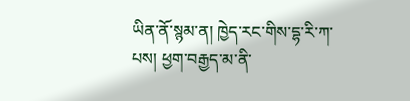ཡིན་ནོ་སྙམ་ན། ཁྱེད་རང་གིས་དྷ་རི་ཀ་པས། ཕྱག་བརྒྱད་མ་ནི་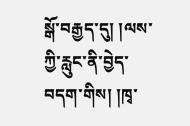སྒོ་བརྒྱད་དུ། །ལས་ཀྱི་རླུང་ནི་བྱེད་བདག་གིས། །ཁྭ་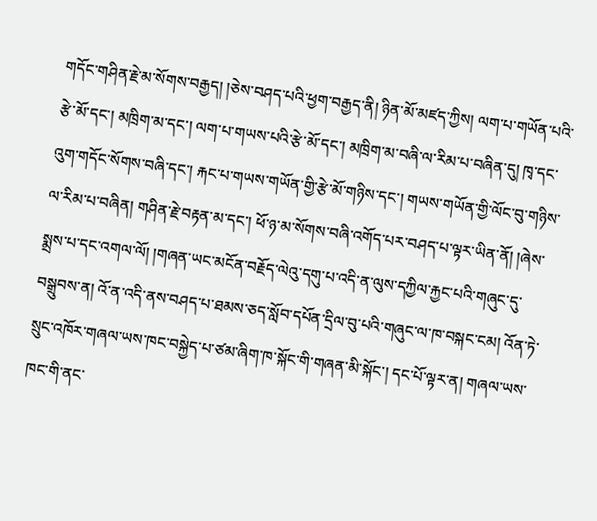གདོང་གཤིན་རྗེ་མ་སོགས་བརྒྱད། །ཅེས་བཤད་པའི་ཕྱག་བརྒྱད་ནི། ཉིན་མོ་མཛད་ཀྱིས། ལག་པ་གཡོན་པའི་རྩེ་མོ་དང་། མཁྲིག་མ་དང་། ལག་པ་གཡས་པའི་རྩེ་མོ་དང་། མཁྲིག་མ་བཞི་ལ་རིམ་པ་བཞིན་དུ། ཁྭ་དང་འུག་གདོང་སོགས་བཞི་དང་། རྐང་པ་གཡས་གཡོན་གྱི་རྩེ་མོ་གཉིས་དང་། གཡས་གཡོན་གྱི་ལོང་བུ་གཉིས་ལ་རིམ་པ་བཞིན། གཤིན་རྗེ་བརྟན་མ་དང་། ཕོ་ཉ་མ་སོགས་བཞི་འགོད་པར་བཤད་པ་ལྟར་ཡིན་ནོ། །ཞེས་སྨྲས་པ་དང་འགལ་ལོ། །གཞན་ཡང་མངོན་བརྗོད་ལེའུ་དགུ་པ་འདི་ན་ལུས་དཀྱིལ་རྐྱང་པའི་གཞུང་དུ་བསྒྲུབས་ན། འོ་ན་འདི་ནས་བཤད་པ་ཐམས་ཅད་སློབ་དཔོན་དྲིལ་བུ་པའི་གཞུང་ལ་ཁ་བསྐང་ངམ། འོན་ཏེ་སྲུང་འཁོར་གཞལ་ཡས་ཁང་བསྐྱེད་པ་ཙམ་ཞིག་ཁ་སྐོང་གི་གཞན་མི་སྐོང་། དང་པོ་ལྟར་ན། གཞལ་ཡས་ཁང་གི་ནང་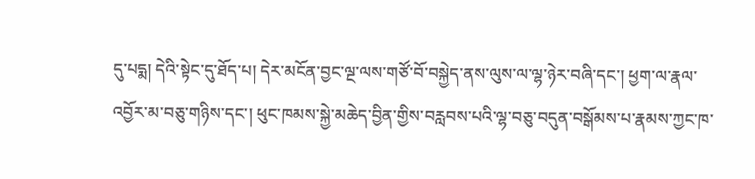དུ་པདྨ། དེའི་སྟེང་དུ་ཐོད་པ། དེར་མངོན་བྱང་ལྔ་ལས་གཙོ་བོ་བསྐྱེད་ནས་ལུས་ལ་ལྷ་ཉེར་བཞི་དང་། ཕྱག་ལ་རྣལ་འབྱོར་མ་བཅུ་གཉིས་དང་། ཕུང་ཁམས་སྐྱེ་མཆེད་བྱིན་གྱིས་བརླབས་པའི་ལྷ་བཅུ་བདུན་བསྒོམས་པ་རྣམས་ཀྱང་ཁ་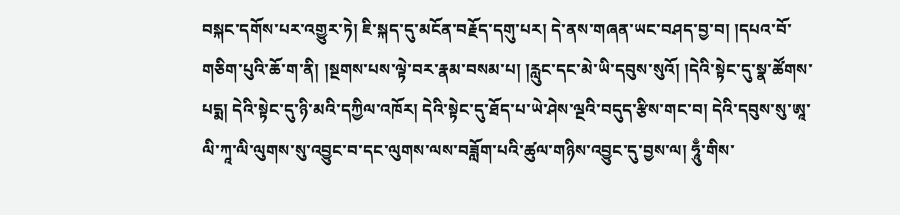བསྐང་དགོས་པར་འགྱུར་ཏེ། ཇི་སྐད་དུ་མངོན་བརྗོད་དགུ་པར། དེ་ནས་གཞན་ཡང་བཤད་བྱ་བ། །དཔའ་བོ་གཅིག་པུའི་ཆོ་ག་ནི། །སྔགས་པས་ལྟེ་བར་རྣམ་བསམ་པ། །རླུང་དང་མེ་ཡི་དབུས་སུའོ། །དེའི་སྟེང་དུ་སྣ་ཚོགས་པདྨ། དེའི་སྟེང་དུ་ཉི་མའི་དཀྱིལ་འཁོར། དེའི་སྟེང་དུ་ཐོད་པ་ཡེ་ཤེས་ལྔའི་བདུད་རྩིས་གང་བ། དེའི་དབུས་སུ་ཨཱ་ལི་ཀཱ་ལི་ལུགས་སུ་འབྱུང་བ་དང་ལུགས་ལས་བཟློག་པའི་ཚུལ་གཉིས་འབྱུང་དུ་བྱས་ལ། ཧཱུྃ་གིས་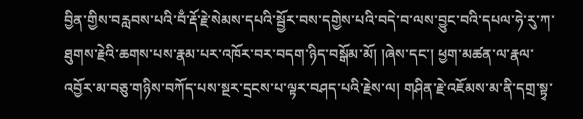བྱིན་གྱིས་བརླབས་པའི་བྃ་རྡོ་རྗེ་སེམས་དཔའི་སྦྱོར་བས་དགྱེས་པའི་བདེ་བ་ལས་བྱུང་བའི་དཔལ་ཧེ་རུ་ཀ་ཐུགས་རྗེའི་ཆགས་པས་རྣམ་པར་འཁོར་བར་བདག་ཉིད་བསྒོམ་མོ། །ཞེས་དང་། ཕྱག་མཚན་ལ་རྣལ་འབྱོར་མ་བཅུ་གཉིས་བཀོད་པས་སྔར་དྲངས་པ་ལྟར་བཤད་པའི་རྗེས་ལ། གཤིན་རྗེ་འཇོམས་མ་ནི་དགྲ་སྟྭ་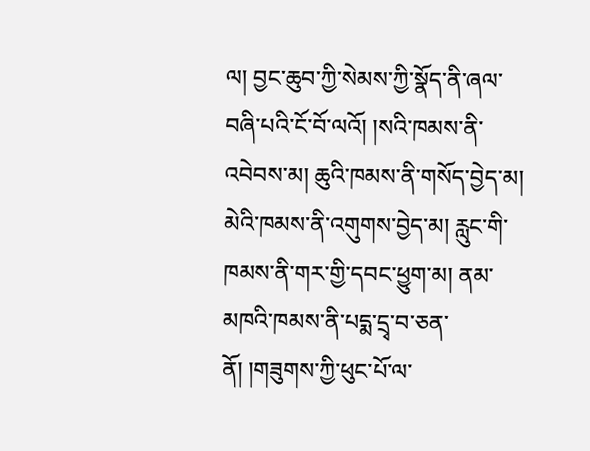ལ། བྱང་ཆུབ་ཀྱི་སེམས་ཀྱི་སྣོད་ནི་ཞལ་བཞི་པའི་ངོ་བོ་ལའོ། །སའི་ཁམས་ནི་འབེབས་མ། ཆུའི་ཁམས་ནི་གསོད་བྱེད་མ། མེའི་ཁམས་ནི་འགུགས་བྱེད་མ། རླུང་གི་ཁམས་ནི་གར་གྱི་དབང་ཕྱུག་མ། ནམ་མཁའི་ཁམས་ནི་པདྨ་དྲྭ་བ་ཅན་ནོ། །གཟུགས་ཀྱི་ཕུང་པོ་ལ་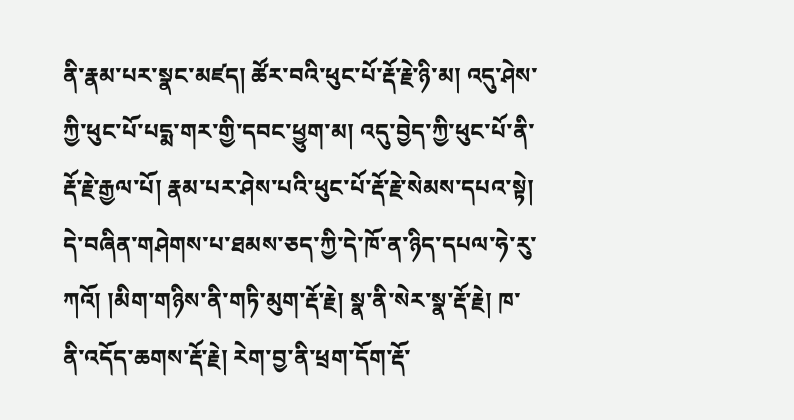ནི་རྣམ་པར་སྣང་མཛད། ཚོར་བའི་ཕུང་པོ་རྡོ་རྗེ་ཉི་མ། འདུ་ཤེས་ཀྱི་ཕུང་པོ་པདྨ་གར་གྱི་དབང་ཕྱུག་མ། འདུ་བྱེད་ཀྱི་ཕུང་པོ་ནི་རྡོ་རྗེ་རྒྱལ་པོ། རྣམ་པར་ཤེས་པའི་ཕུང་པོ་རྡོ་རྗེ་སེམས་དཔའ་སྟེ། དེ་བཞིན་གཤེགས་པ་ཐམས་ཅད་ཀྱི་དེ་ཁོ་ན་ཉིད་དཔལ་ཧེ་རུ་ཀའོ། །མིག་གཉིས་ནི་གཏི་མུག་རྡོ་རྗེ། སྣ་ནི་སེར་སྣ་རྡོ་རྗེ། ཁ་ནི་འདོད་ཆགས་རྡོ་རྗེ། རེག་བྱ་ནི་ཕྲག་དོག་རྡོ་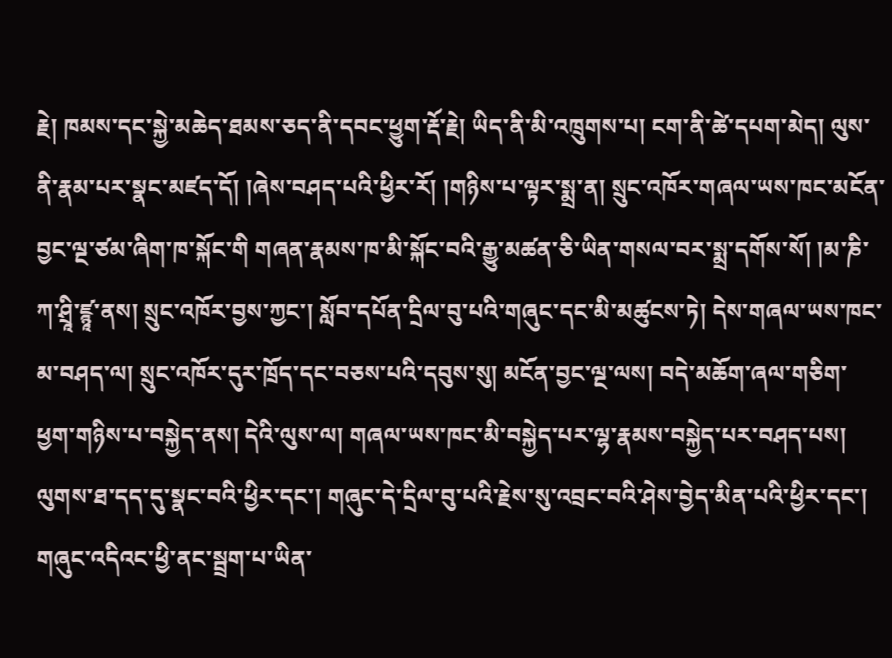རྗེ། ཁམས་དང་སྐྱེ་མཆེད་ཐམས་ཅད་ནི་དབང་ཕྱུག་རྡོ་རྗེ། ཡིད་ནི་མི་འཁྲུགས་པ། ངག་ནི་ཚེ་དཔག་མེད། ལུས་ནི་རྣམ་པར་སྣང་མཛད་དོ། །ཞེས་བཤད་པའི་ཕྱིར་རོ། །གཉིས་པ་ལྟར་སྨྲ་ན། སྲུང་འཁོར་གཞལ་ཡས་ཁང་མངོན་བྱང་ལྔ་ཙམ་ཞིག་ཁ་སྐོང་གི གཞན་རྣམས་ཁ་མི་སྐོང་བའི་རྒྱུ་མཚན་ཅི་ཡིན་གསལ་བར་སྨྲ་དགོས་སོ། །མ་ཎི་ཀ་ཤྲཱི་ཛྙཱ་ནས། སྲུང་འཁོར་བྱས་ཀྱང་། སློབ་དཔོན་དྲིལ་བུ་པའི་གཞུང་དང་མི་མཚུངས་ཏེ། དེས་གཞལ་ཡས་ཁང་མ་བཤད་ལ། སྲུང་འཁོར་དུར་ཁྲོད་དང་བཅས་པའི་དབུས་སུ། མངོན་བྱང་ལྔ་ལས། བདེ་མཆོག་ཞལ་གཅིག་ཕྱག་གཉིས་པ་བསྐྱེད་ནས། དེའི་ལུས་ལ། གཞལ་ཡས་ཁང་མི་བསྐྱེད་པར་ལྷ་རྣམས་བསྐྱེད་པར་བཤད་པས། ལུགས་ཐ་དད་དུ་སྣང་བའི་ཕྱིར་དང་། གཞུང་དེ་དྲིལ་བུ་པའི་རྗེས་སུ་འབྲང་བའི་ཤེས་བྱེད་མིན་པའི་ཕྱིར་དང་། གཞུང་འདིའང་ཕྱི་ནང་སྦྲག་པ་ཡིན་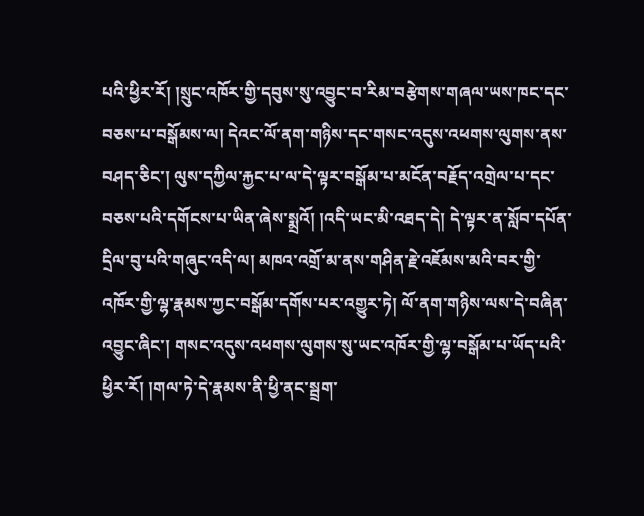པའི་ཕྱིར་རོ། །སྲུང་འཁོར་གྱི་དབུས་སུ་འབྱུང་བ་རིམ་བརྩེགས་གཞལ་ཡས་ཁང་དང་བཅས་པ་བསྒོམས་ལ། དེའང་ལོ་ནག་གཉིས་དང་གསང་འདུས་འཕགས་ལུགས་ནས་བཤད་ཅིང་། ལུས་དཀྱིལ་རྐྱང་པ་ལ་དེ་ལྟར་བསྒོམ་པ་མངོན་བརྗོད་འགྲེལ་པ་དང་བཅས་པའི་དགོངས་པ་ཡིན་ཞེས་སྨྲའོ། །འདི་ཡང་མི་འཐད་དེ། དེ་ལྟར་ན་སློབ་དཔོན་དྲིལ་བུ་པའི་གཞུང་འདི་ལ། མཁའ་འགྲོ་མ་ནས་གཤིན་རྗེ་འཇོམས་མའི་བར་གྱི་འཁོར་གྱི་ལྷ་རྣམས་ཀྱང་བསྒོམ་དགོས་པར་འགྱུར་ཏེ། ལོ་ནག་གཉིས་ལས་དེ་བཞིན་འབྱུང་ཞིང་། གསང་འདུས་འཕགས་ལུགས་སུ་ཡང་འཁོར་གྱི་ལྷ་བསྒོམ་པ་ཡོད་པའི་ཕྱིར་རོ། །གལ་ཏེ་དེ་རྣམས་ནི་ཕྱི་ནང་སྦྲག་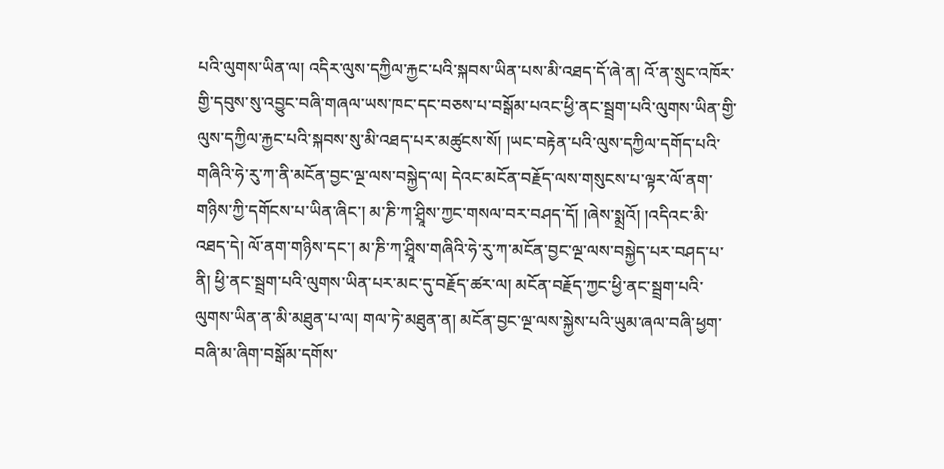པའི་ལུགས་ཡིན་ལ། འདིར་ལུས་དཀྱིལ་རྐྱང་པའི་སྐབས་ཡིན་པས་མི་འཐད་དོ་ཞེ་ན། འོ་ན་སྲུང་འཁོར་གྱི་དབུས་སུ་འབྱུང་བཞི་གཞལ་ཡས་ཁང་དང་བཅས་པ་བསྒོམ་པའང་ཕྱི་ནང་སྦྲག་པའི་ལུགས་ཡིན་གྱི་ལུས་དཀྱིལ་རྐྱང་པའི་སྐབས་སུ་མི་འཐད་པར་མཚུངས་སོ། །ཡང་བརྟེན་པའི་ལུས་དཀྱིལ་དགོད་པའི་གཞིའི་ཧེ་རུ་ཀ་ནི་མངོན་བྱང་ལྔ་ལས་བསྐྱེད་ལ། དེའང་མངོན་བརྗོད་ལས་གསུངས་པ་ལྟར་ལོ་ནག་གཉིས་ཀྱི་དགོངས་པ་ཡིན་ཞིང་། མ་ཎི་ཀ་ཤྲཱིས་ཀྱང་གསལ་བར་བཤད་དོ། །ཞེས་སྨྲའོ། །འདིའང་མི་འཐད་དེ། ལོ་ནག་གཉིས་དང་། མ་ཎི་ཀ་ཤྲཱིས་གཞིའི་ཧེ་རུ་ཀ་མངོན་བྱང་ལྔ་ལས་བསྐྱེད་པར་བཤད་པ་ནི། ཕྱི་ནང་སྦྲག་པའི་ལུགས་ཡིན་པར་མང་དུ་བརྗོད་ཚར་ལ། མངོན་བརྗོད་ཀྱང་ཕྱི་ནང་སྦྲག་པའི་ལུགས་ཡིན་ན་མི་མཐུན་པ་ལ། གལ་ཏེ་མཐུན་ན། མངོན་བྱང་ལྔ་ལས་སྐྱེས་པའི་ཡུམ་ཞལ་བཞི་ཕྱག་བཞི་མ་ཞིག་བསྒོམ་དགོས་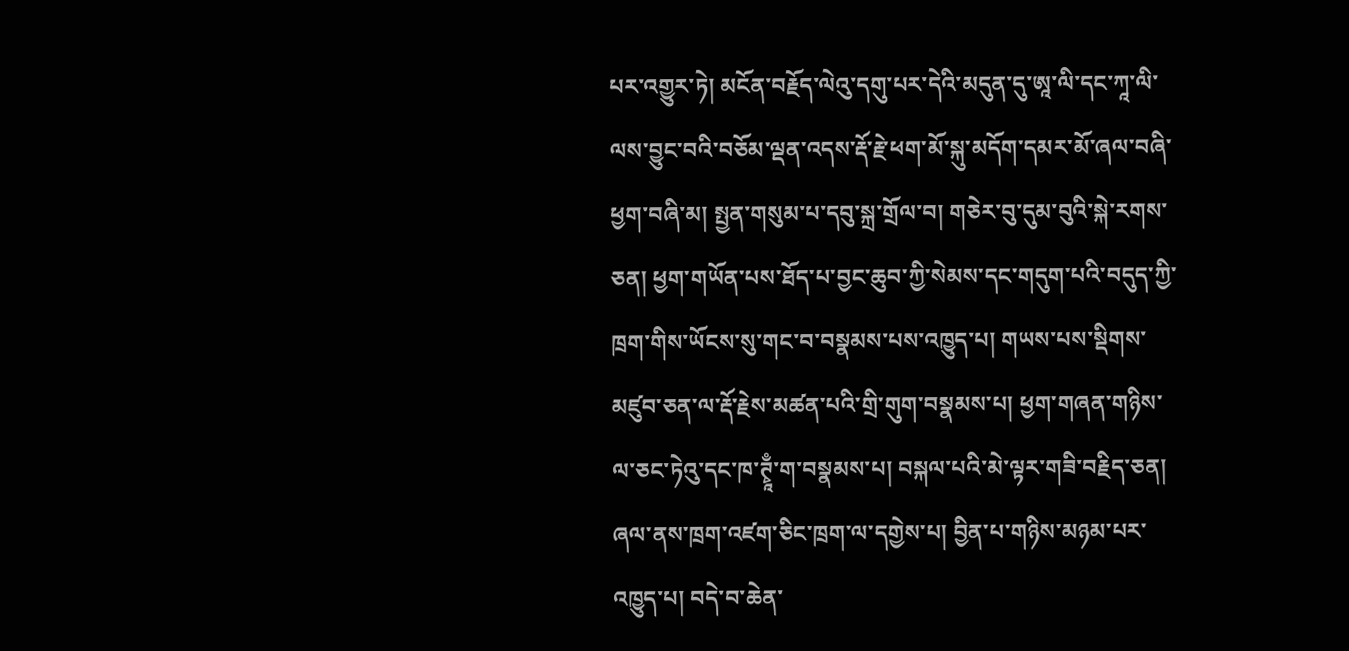པར་འགྱུར་ཏེ། མངོན་བརྗོད་ལེའུ་དགུ་པར་དེའི་མདུན་དུ་ཨཱ་ལི་དང་ཀཱ་ལི་ལས་བྱུང་བའི་བཅོམ་ལྡན་འདས་རྡོ་རྗེ་ཕག་མོ་སྐུ་མདོག་དམར་མོ་ཞལ་བཞི་ཕྱག་བཞི་མ། སྤྱན་གསུམ་པ་དབུ་སྐྲ་གྲོལ་བ། གཅེར་བུ་དུམ་བུའི་སྐེ་རགས་ཅན། ཕྱག་གཡོན་པས་ཐོད་པ་བྱང་ཆུབ་ཀྱི་སེམས་དང་གདུག་པའི་བདུད་ཀྱི་ཁྲག་གིས་ཡོངས་སུ་གང་བ་བསྣམས་པས་འཁྱུད་པ། གཡས་པས་སྡིགས་མཛུབ་ཅན་ལ་རྡོ་རྗེས་མཚན་པའི་གྲི་གུག་བསྣམས་པ། ཕྱག་གཞན་གཉིས་ལ་ཅང་ཏེའུ་དང་ཁ་ཊྭཱྃ་ག་བསྣམས་པ། བསྐལ་པའི་མེ་ལྟར་གཟི་བརྗིད་ཅན། ཞལ་ནས་ཁྲག་འཛག་ཅིང་ཁྲག་ལ་དགྱེས་པ། བྱིན་པ་གཉིས་མཉམ་པར་འཁྱུད་པ། བདེ་བ་ཆེན་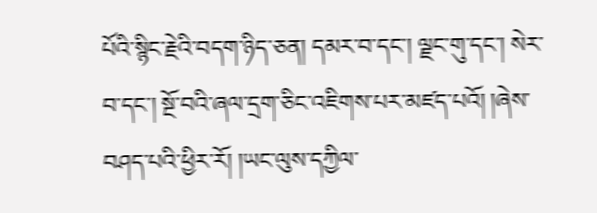པོའི་སྙིང་རྗེའི་བདག་ཉིད་ཅན། དམར་བ་དང་། ལྗང་གུ་དང་། སེར་བ་དང་། སྔོ་བའི་ཞལ་དྲག་ཅིང་འཇིགས་པར་མཛད་པའོ། །ཞེས་བཤད་པའི་ཕྱིར་རོ། །ཡང་ལུས་དཀྱིལ་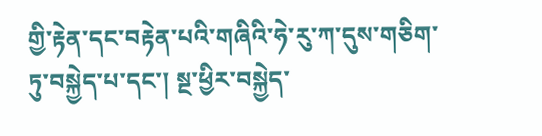གྱི་རྟེན་དང་བརྟེན་པའི་གཞིའི་ཧེ་རུ་ཀ་དུས་གཅིག་ཏུ་བསྐྱེད་པ་དང་། སྔ་ཕྱིར་བསྐྱེད་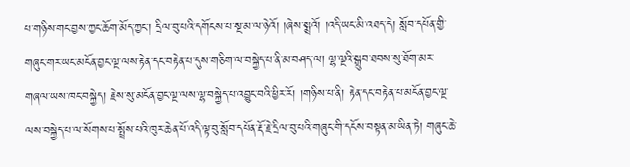པ་གཉིས་གང་བྱས་ཀྱང་ཆོག་མོད་ཀྱང་། དྲིལ་བུ་པའི་དགོངས་པ་སྔ་མ་ལ་ཉེའོ། །ཞེས་སྨྲའོ། །འདི་ཡང་མི་འཐད་དེ། སློབ་དཔོན་གྱི་གཞུང་གར་ཡང་མངོན་བྱང་ལྔ་ལས་རྟེན་དང་བརྟེན་པ་དུས་གཅིག་ལ་བསྐྱེད་པ་ནི་མ་བཤད་ལ། ལྷ་ལྔའི་སྒྲུབ་ཐབས་སུ་ཐོག་མར་གཞལ་ཡས་ཁང་བསྐྱེད། རྗེས་སུ་མངོན་བྱང་ལྔ་ལས་ལྷ་བསྐྱེད་པ་འབྱུང་བའི་ཕྱིར་རོ། །གཉིས་པ་ནི། རྟེན་དང་བརྟེན་པ་མངོན་བྱང་ལྔ་ལས་བསྐྱེད་པ་ལ་སོགས་པ་སྤྲོས་པའི་ཁུར་ཆེན་པོ་འདི་ལྟ་བུ་སློབ་དཔོན་རྡོ་རྗེ་དྲིལ་བུ་པའི་གཞུང་གི་དངོས་བསྟན་མ་ཡིན་ཏེ། གཞུང་ཆེ་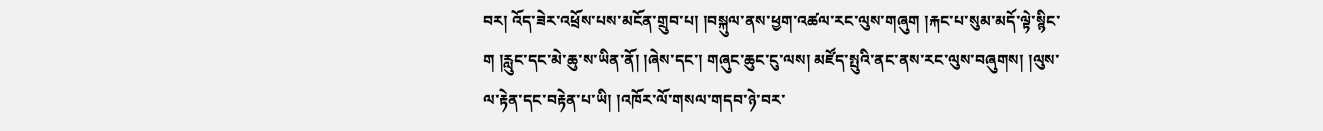བར། འོད་ཟེར་འཕྲོས་པས་མངོན་གྲུབ་པ། །བསྐུལ་ནས་ཕྱག་འཚལ་རང་ལུས་གཞུག །རྐང་པ་སུམ་མདོ་ལྟེ་སྙིང་ག །རླུང་དང་མེ་ཆུ་ས་ཡིན་ནོ། །ཞེས་དང་། གཞུང་ཆུང་ངུ་ལས། མཛོད་སྤུའི་ནང་ནས་རང་ལུས་བཞུགས། །ལུས་ལ་རྟེན་དང་བརྟེན་པ་ཡི། །འཁོར་ལོ་གསལ་གདབ་ཉེ་བར་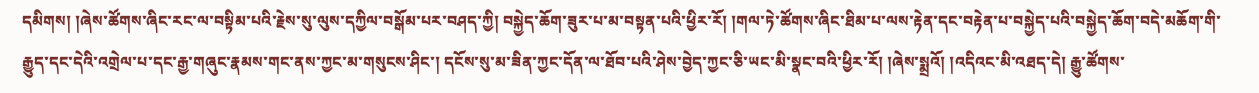དམིགས། །ཞེས་ཚོགས་ཞིང་རང་ལ་བསྟིམ་པའི་རྗེས་སུ་ལུས་དཀྱིལ་བསྒོམ་པར་བཤད་ཀྱི། བསྐྱེད་ཆོག་ཟུར་པ་མ་བསྟན་པའི་ཕྱིར་རོ། །གལ་ཏེ་ཚོགས་ཞིང་ཐིམ་པ་ལས་རྟེན་དང་བརྟེན་པ་བསྐྱེད་པའི་བསྐྱེད་ཆོག་བདེ་མཆོག་གི་རྒྱུད་དང་དེའི་འགྲེལ་པ་དང་རྒྱ་གཞུང་རྣམས་གང་ནས་ཀྱང་མ་གསུངས་ཤིང་། དངོས་སུ་མ་ཟིན་ཀྱང་དོན་ལ་ཐོབ་པའི་ཤེས་བྱེད་ཀྱང་ཅི་ཡང་མི་སྣང་བའི་ཕྱིར་རོ། །ཞེས་སྨྲའོ། །འདིའང་མི་འཐད་དེ། རྒྱུ་ཚོགས་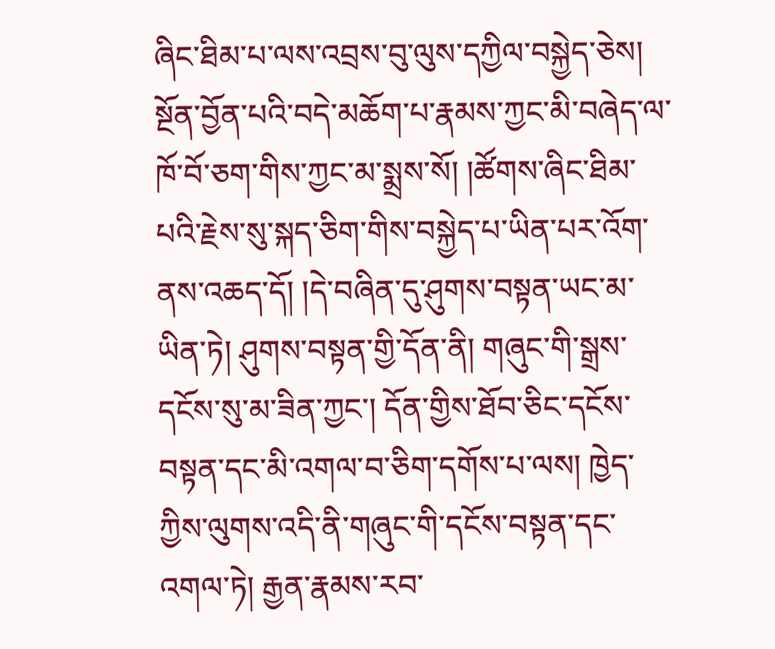ཞིང་ཐིམ་པ་ལས་འབྲས་བུ་ལུས་དཀྱིལ་བསྐྱེད་ཅེས། སྔོན་བྱོན་པའི་བདེ་མཆོག་པ་རྣམས་ཀྱང་མི་བཞེད་ལ་ཁོ་བོ་ཅག་གིས་ཀྱང་མ་སྨྲས་སོ། །ཚོགས་ཞིང་ཐིམ་པའི་རྗེས་སུ་སྐད་ཅིག་གིས་བསྐྱེད་པ་ཡིན་པར་འོག་ནས་འཆད་དོ། །དེ་བཞིན་དུ་ཤུགས་བསྟན་ཡང་མ་ཡིན་ཏེ། ཤུགས་བསྟན་གྱི་དོན་ནི། གཞུང་གི་སྒྲས་དངོས་སུ་མ་ཟིན་ཀྱང་། དོན་གྱིས་ཐོབ་ཅིང་དངོས་བསྟན་དང་མི་འགལ་བ་ཅིག་དགོས་པ་ལས། ཁྱེད་ཀྱིས་ལུགས་འདི་ནི་གཞུང་གི་དངོས་བསྟན་དང་འགལ་ཏེ། རྒྱན་རྣམས་རབ་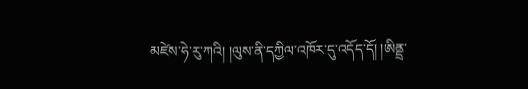མཛེས་ཧེ་རུ་ཀའི། །ལུས་ནི་དཀྱིལ་འཁོར་དུ་འདོད་དོ། །ཨིནྡྲ་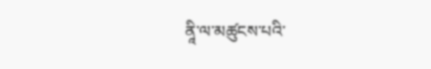ནཱི་ལ་མཚུངས་པའི་